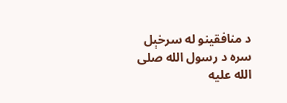د منافقینو له سرخېل سره د رسول الله صلى الله عليه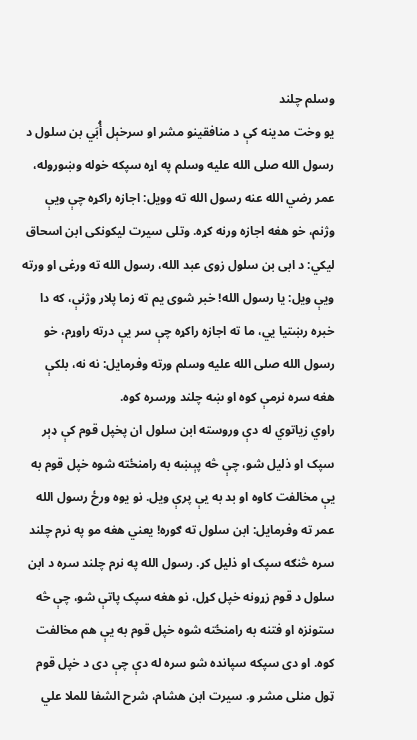وسلم چلند
یو وخت مدینه کې د منافقینو مشر او سرخېل أُبَي بن سلول د رسول الله صلى الله عليه وسلم په اړه سپکه خوله وښوروله، عمر رضي الله عنه رسول الله ته وویل: اجازه راکړه چې ویې وژنم، خو هغه اجازه ورنه کړه. وتلی سیرت لیکونکی ابن اسحاق لیکي: د ابی بن سلول زوی عبد الله، رسول الله ته ورغی او ورته ویې ویل: یا رسول الله! خبر شوی یم ته زما پلار وژنې، که دا خبره رښتیا یي، ما ته اجازه راکړه چې سر یې درته راوړم، خو رسول الله صلى الله عليه وسلم ورته وفرمایل: نه نه، بلکې هغه سره نرمې کوه او ښه چلند ورسره کوه.
راوي زیاتوي له دې وروسته ابن سلول ان پخپل قوم کې ډېر سپک او ذلیل شو، چې څه پېښه به رامنځته شوه خپل قوم به یې مخالفت کاوه او بد به یې پرې ویل. نو یوه ورځ رسول الله عمر ته وفرمایل: ابن سلول ته ګوره! یعني هغه مو په نرم چلند سره څنګه سپک او ذلیل کړ. رسول الله په نرم چلند سره د ابن سلول د قوم زړونه خپل کړل، نو هغه سپک پاتې شو، چې څه ستونزه او فتنه به رامنځته شوه خپل قوم به یې هم مخالفت کوه. او دی سپکه سپانده شو سره له دې چې دی د خپل قوم ټول منلی مشر و. سیرت ابن هشام، شرح الشفا للملا علي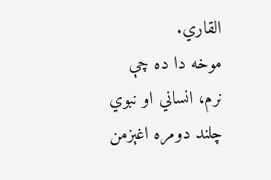القاري.
موخه دا ده چې نرم، انساني او نبوي چلند دومره اغېزمن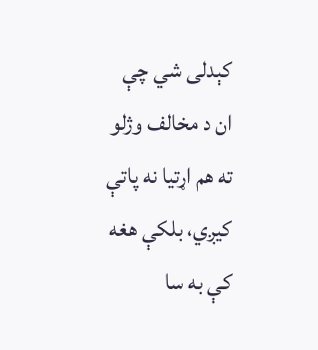کېدلی شي چې ان د مخالف وژلو ته هم اړتیا نه پاتې کیږي، بلکې هغه کې به سا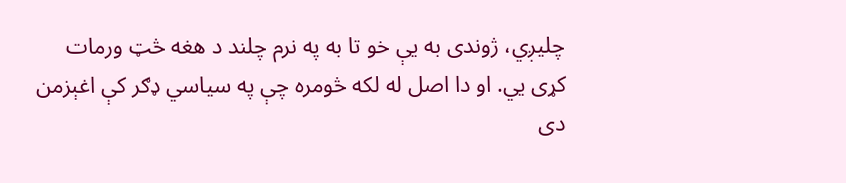چلیږي، ژوندی به یې خو تا به په نرم چلند د هغه څټ ورمات کړی یي. او دا اصل له لکه څومره چې په سیاسي ډګر کې اغېزمن دی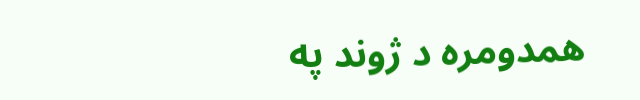همدومره د ژوند په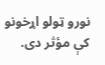نورو ټولو اړخونو کې مؤثر دی.